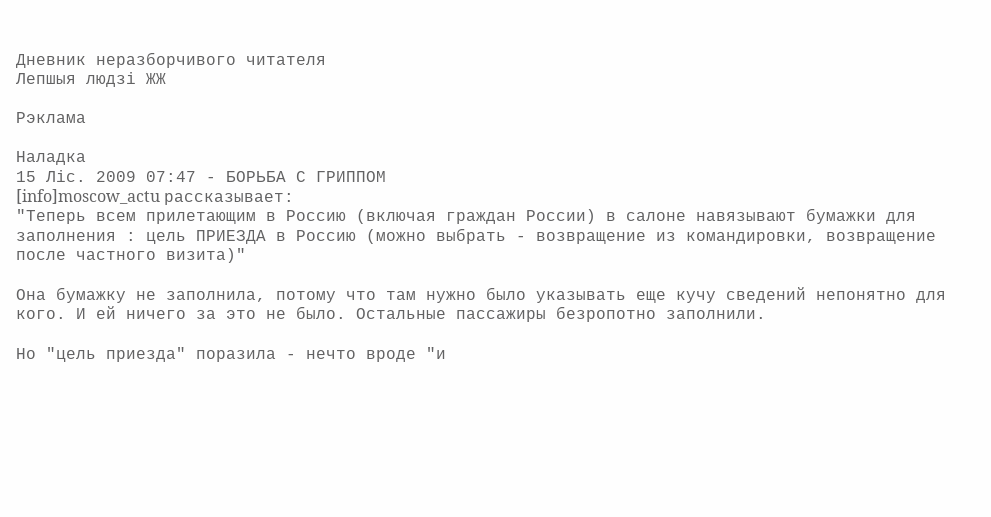Дневник неразборчивого читателя
Лепшыя людзі ЖЖ

Рэклама

Наладка
15 Ліс. 2009 07:47 - БОРЬБА С ГРИППОМ
[info]moscow_actu рассказывает:
"Теперь всем прилетающим в Россию (включая граждан России) в салоне навязывают бумажки для заполнения : цель ПРИЕЗДА в Россию (можно выбрать - возвращение из командировки, возвращение после частного визита)"

Она бумажку не заполнила, потому что там нужно было указывать еще кучу сведений непонятно для кого. И ей ничего за это не было. Остальные пассажиры безропотно заполнили.

Но "цель приезда" поразила - нечто вроде "и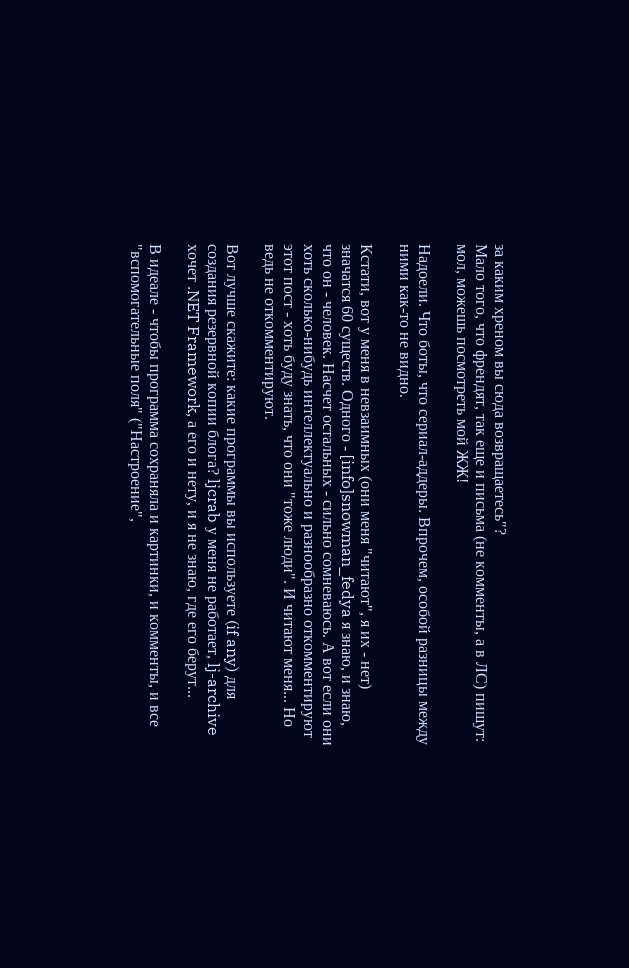за каким хреном вы сюда возвращаетесь"?
Мало того, что френдят, так еще и письма (не комменты, а в ЛС) пишут: мол, можешь посмотреть мой ЖЖ!

Надоели. Что боты, что сериал-аддеры. Впрочем, особой разницы между ними как-то не видно.

Кстати, вот у меня в невзаимных (они меня "читают", я их - нет) значатся 60 существ. Одного - [info]snowman_fedya я знаю, и знаю, что он - человек. Насчет остальных - сильно сомневаюсь. А вот если они хоть сколько-нибудь интеллектуально и разнообразно откомментируют этот пост - хоть буду знать, что они "тоже люди". И читают меня... Но ведь не откомментируют.

Вот лучше скажите: какие программы вы используете (if any) для создания резервной копии блога? ljcrab у меня не работает, lj-archive хочет .NET Framework, а его и нету, и я не знаю, где его берут...

В идеале - чтобы программа сохраняла и картинки, и комменты, и все "вспомогательные поля" ("Настроение",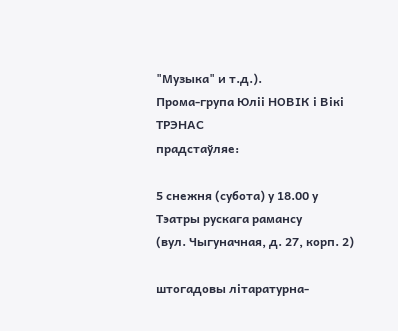"Музыка" и т.д.).
Прома-група Юліі НОВІК і Вікі ТРЭНАС
прадстаўляе:

5 снежня (субота) у 18.00 у Тэатры рускага рамансу
(вул. Чыгуначная, д. 27, корп. 2)

штогадовы літаратурна-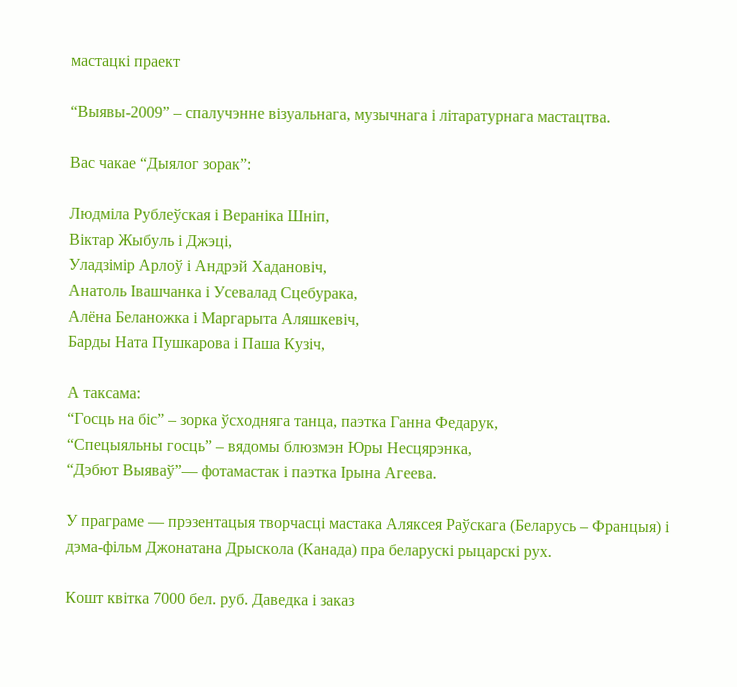мастацкі праект

“Выявы-2009” – спалучэнне візуальнага, музычнага і літаратурнага мастацтва.

Вас чакае “Дыялог зорак”:

Людміла Рублеўская і Вераніка Шніп,
Віктар Жыбуль і Джэці,
Уладзімір Арлоў і Андрэй Хадановіч,
Анатоль Івашчанка і Усевалад Сцебурака,
Алёна Беланожка і Маргарыта Аляшкевіч,
Барды Ната Пушкарова і Паша Кузіч,

А таксама:
“Госць на біс” – зорка ўсходняга танца, паэтка Ганна Федарук,
“Спецыяльны госць” – вядомы блюзмэн Юры Несцярэнка,
“Дэбют Выяваў”— фотамастак і паэтка Ірына Агеева.

У праграме — прэзентацыя творчасці мастака Аляксея Раўскага (Беларусь – Францыя) і дэма-фільм Джонатана Дрыскола (Канада) пра беларускі рыцарскі рух.

Кошт квітка 7000 бел. руб. Даведка і заказ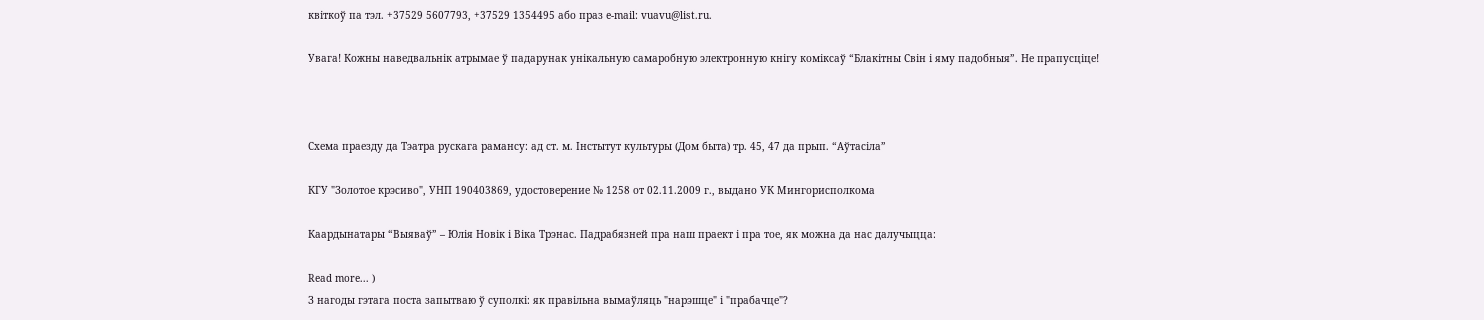квіткоў па тэл. +37529 5607793, +37529 1354495 або праз e-mail: vuavu@list.ru.

Увага! Кожны наведвальнік атрымае ў падарунак унікальную самаробную электронную кнігу коміксаў “Блакітны Свін і яму падобныя”. Не прапусціце!



Схема праезду да Тэатра рускага рамансу: ад ст. м. Інстытут культуры (Дом быта) тр. 45, 47 да прып. “Аўтасіла”

КГУ "Золотое крэсиво", УНП 190403869, удостоверение № 1258 от 02.11.2009 г., выдано УК Мингорисполкома

Каардынатары “Выяваў” – Юлія Новік і Віка Трэнас. Падрабязней пра наш праект і пра тое, як можна да нас далучыцца:

Read more... )
З нагоды гэтага поста запытваю ў суполкі: як правільна вымаўляць "нарэшце" і "прабачце"?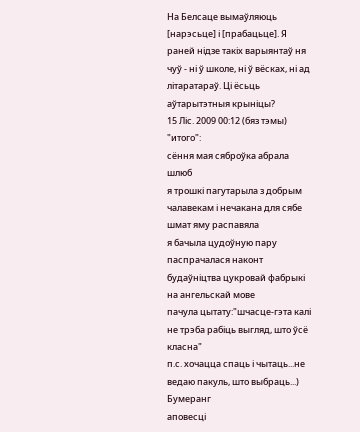На Белсаце вымаўляюць [нарэсьце] і [прабацьце]. Я раней нідзе такіх варыянтаў ня чуў - ні ў школе, ні ў вёсках, ні ад літаратараў. Ці ёсьць аўтарытэтныя крыніцы?
15 Ліс. 2009 00:12 (бяз тэмы)
"итого":
сёння мая сяброўка абрала шлюб
я трошкі пагутарыла з добрым чалавекам і нечакана для сябе шмат яму распавяла
я бачыла цудоўную пару
паспрачалася наконт будаўніцтва цукровай фабрыкі на ангельскай мове
пачула цытату:"шчасце-гэта калі не трэба рабіць выгляд, што ўсё класна"
п.с. хочацца спаць і чытаць...не ведаю пакуль, што выбраць...)
Бумеранг
аповесці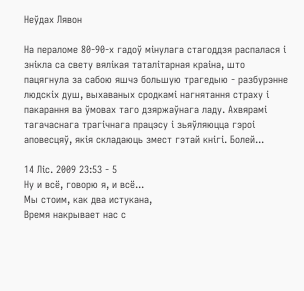Неўдах Лявон

На пераломе 80-90-х гадоў мінулага стагоддзя распалася і знікла са свету вялікая таталітарная краіна, што пацягнула за сабою яшчэ большую трагедыю - разбурэнне людскіх душ, выхаваных сродкамі нагнятання страху і пакарання ва ўмовах таго дзяржаўнага ладу. Ахвярамі тагачаснага трагічнага працэсу і зьяўляюцца гэроі аповесцяў, якія складаюць змест гэтай кнігі. Болей...

14 Ліс. 2009 23:53 - 5
Ну и всё, говорю я, и всё...
Мы стоим, как два истукана,
Время накрывает нас с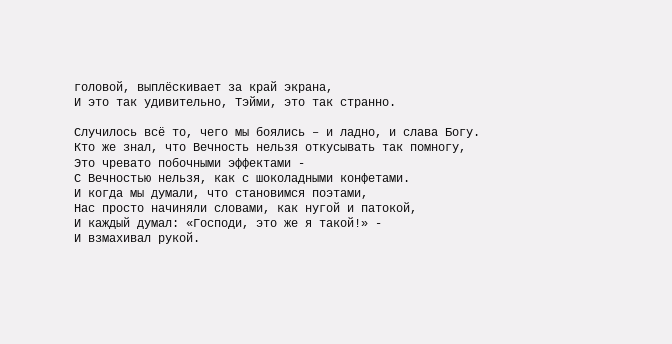головой, выплёскивает за край экрана,
И это так удивительно, Тэйми, это так странно.

Случилось всё то, чего мы боялись – и ладно, и слава Богу.
Кто же знал, что Вечность нельзя откусывать так помногу,
Это чревато побочными эффектами -
С Вечностью нельзя, как с шоколадными конфетами.
И когда мы думали, что становимся поэтами,
Нас просто начиняли словами, как нугой и патокой,
И каждый думал: «Господи, это же я такой!» -
И взмахивал рукой.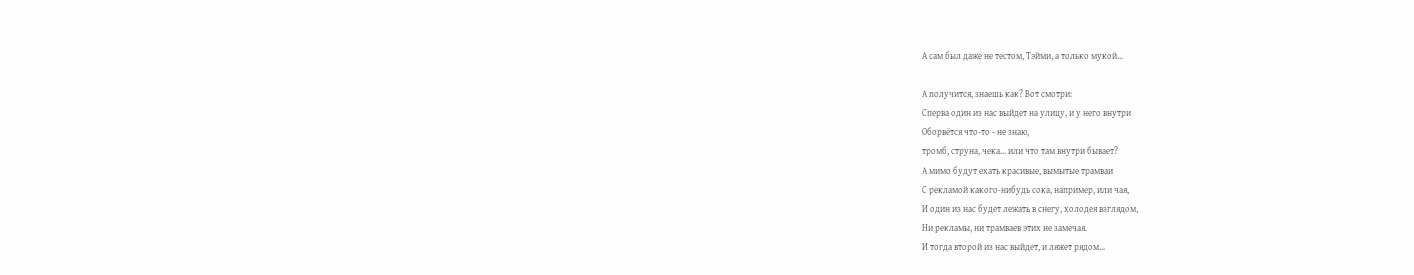А сам был даже не тестом, Тэйми, а только мукой...

А получится, знаешь как? Вот смотри:
Сперва один из нас выйдет на улицу, и у него внутри
Оборвётся что-то - не знаю,
тромб, струна, чека... или что там внутри бывает?
А мимо будут ехать красивые, вымытые трамваи
С рекламой какого-нибудь сока, например, или чая,
И один из нас будет лежать в снегу, холодея взглядом,
Ни рекламы, ни трамваев этих не замечая.
И тогда второй из нас выйдет, и ляжет рядом...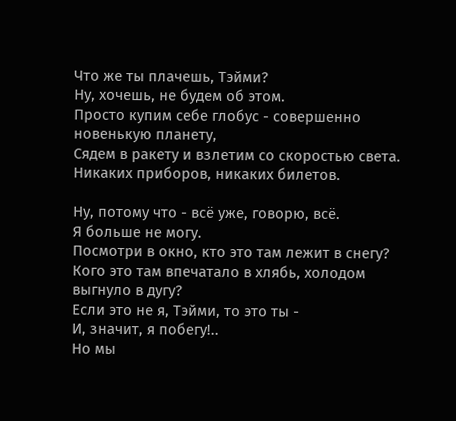Что же ты плачешь, Тэйми?
Ну, хочешь, не будем об этом.
Просто купим себе глобус - совершенно новенькую планету,
Сядем в ракету и взлетим со скоростью света.
Никаких приборов, никаких билетов.

Ну, потому что - всё уже, говорю, всё.
Я больше не могу.
Посмотри в окно, кто это там лежит в снегу?
Кого это там впечатало в хлябь, холодом выгнуло в дугу?
Если это не я, Тэйми, то это ты -
И, значит, я побегу!..
Но мы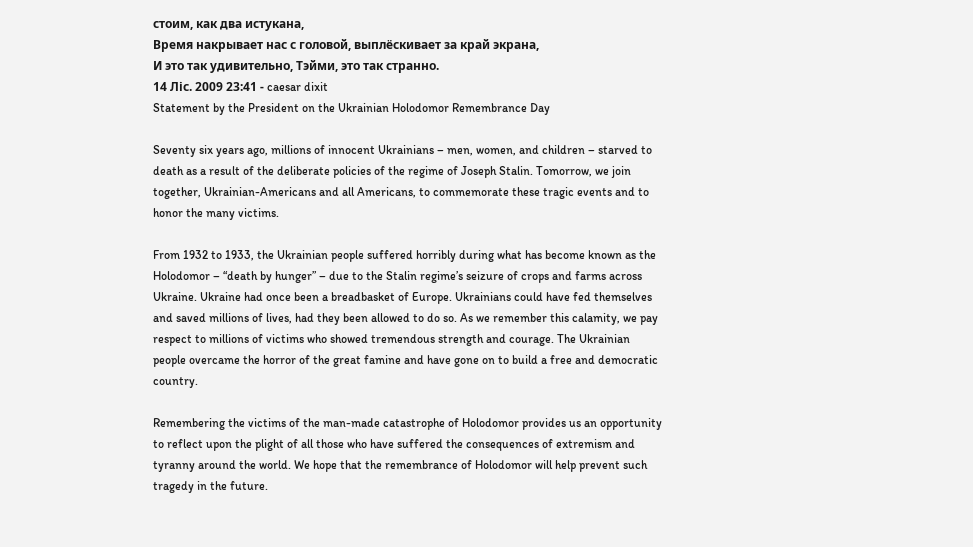стоим, как два истукана,
Время накрывает нас с головой, выплёскивает за край экрана,
И это так удивительно, Тэйми, это так странно.
14 Ліс. 2009 23:41 - caesar dixit
Statement by the President on the Ukrainian Holodomor Remembrance Day

Seventy six years ago, millions of innocent Ukrainians – men, women, and children – starved to death as a result of the deliberate policies of the regime of Joseph Stalin. Tomorrow, we join together, Ukrainian-Americans and all Americans, to commemorate these tragic events and to honor the many victims.

From 1932 to 1933, the Ukrainian people suffered horribly during what has become known as the Holodomor – “death by hunger” – due to the Stalin regime’s seizure of crops and farms across Ukraine. Ukraine had once been a breadbasket of Europe. Ukrainians could have fed themselves and saved millions of lives, had they been allowed to do so. As we remember this calamity, we pay respect to millions of victims who showed tremendous strength and courage. The Ukrainian people overcame the horror of the great famine and have gone on to build a free and democratic country.

Remembering the victims of the man-made catastrophe of Holodomor provides us an opportunity to reflect upon the plight of all those who have suffered the consequences of extremism and tyranny around the world. We hope that the remembrance of Holodomor will help prevent such tragedy in the future.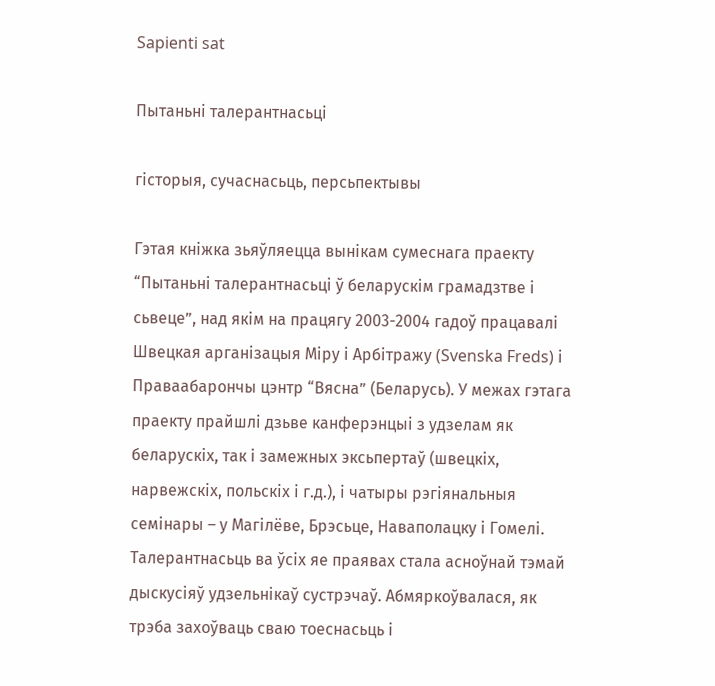Sapienti sat

Пытаньні талерантнасьці

гісторыя, сучаснасьць, персьпектывы

Гэтая кніжка зьяўляецца вынікам сумеснага праекту “Пытаньні талерантнасьці ў беларускім грамадзтве і сьвеце”, над якім на працягу 2003-2004 гадоў працавалі Швецкая арганізацыя Міру і Арбітражу (Svenska Freds) і Праваабарончы цэнтр “Вясна” (Беларусь). У межах гэтага праекту прайшлі дзьве канферэнцыі з удзелам як беларускіх, так і замежных эксьпертаў (швецкіх, нарвежскіх, польскіх і г.д.), і чатыры рэгіянальныя семінары – у Магілёве, Брэсьце, Наваполацку і Гомелі. Талерантнасьць ва ўсіх яе праявах стала асноўнай тэмай дыскусіяў удзельнікаў сустрэчаў. Абмяркоўвалася, як трэба захоўваць сваю тоеснасьць і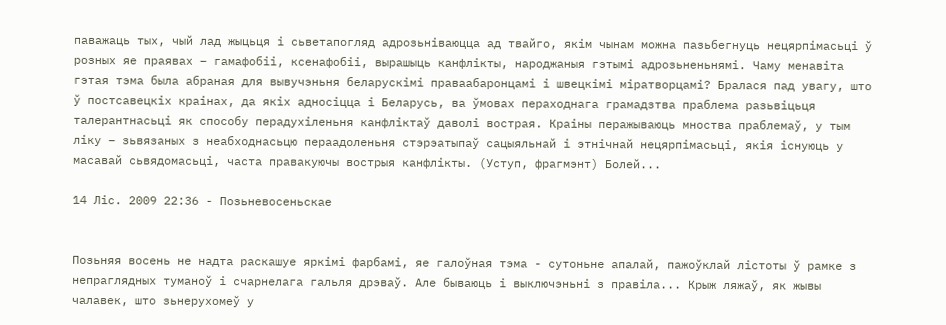паважаць тых, чый лад жыцьця і сьветапогляд адрозьніваюцца ад твайго, якім чынам можна пазьбегнуць нецярпімасьці ў розных яе праявах – гамафобіі, ксенафобіі, вырашыць канфлікты, народжаныя гэтымі адрозьненьнямі. Чаму менавіта гэтая тэма была абраная для вывучэньня беларускімі праваабаронцамі і швецкімі міратворцамі? Бралася пад увагу, што ў постсавецкіх краінах, да якіх адносіцца і Беларусь, ва ўмовах пераходнага грамадзтва праблема разьвіцьця талерантнасьці як способу перадухіленьня канфліктаў даволі вострая. Краіны перажываюць мноства праблемаў, у тым ліку – зьвязаных з неабходнасьцю пераадоленьня стэрэатыпаў сацыяльнай і этнічнай нецярпімасьці, якія існуюць у масавай сьвядомасьці, часта правакуючы вострыя канфлікты. (Уступ, фрагмэнт) Болей...

14 Ліс. 2009 22:36 - Позьневосеньскае


Позьняя восень не надта раскашуе яркімі фарбамі, яе галоўная тэма - сутоньне апалай, пажоўклай лістоты ў рамке з непраглядных туманоў і счарнелага гальля дрэваў. Але бываюць і выключэньні з правіла... Крыж ляжаў, як жывы чалавек, што зьнерухомеў у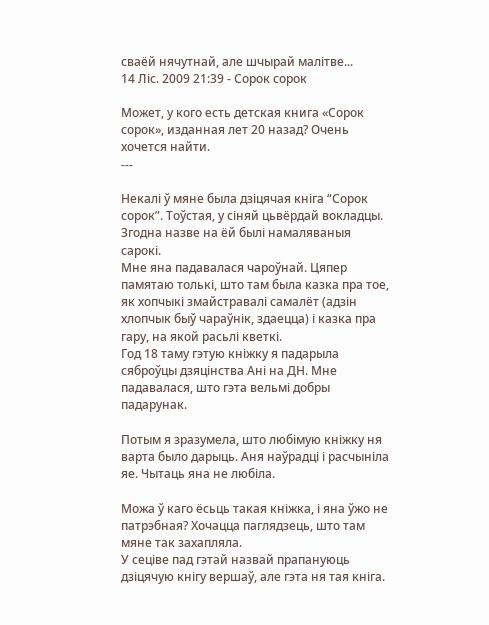сваёй нячутнай, але шчырай малітве...
14 Ліс. 2009 21:39 - Сорок сорок

Может, у кого есть детская книга «Сорок сорок», изданная лет 20 назад? Очень хочется найти.
---

Некалі ў мяне была дзіцячая кніга “Сорок сорок”. Тоўстая, у сіняй цьвёрдай вокладцы. Згодна назве на ёй былі намаляваныя сарокі.
Мне яна падавалася чароўнай. Цяпер памятаю толькі, што там была казка пра тое, як хопчыкі змайстравалі самалёт (адзін хлопчык быў чараўнік, здаецца) і казка пра гару, на якой расьлі кветкі.
Год 18 таму гэтую кніжку я падарыла сяброўцы дзяцінства Ані на ДН. Мне падавалася, што гэта вельмі добры падарунак.

Потым я зразумела, што любімую кніжку ня варта было дарыць. Аня наўрадці і расчыніла яе. Чытаць яна не любіла.

Можа ў каго ёсьць такая кніжка, і яна ўжо не патрэбная? Хочацца паглядзець, што там мяне так захапляла.
У сеціве пад гэтай назвай прапануюць дзіцячую кнігу вершаў, але гэта ня тая кніга.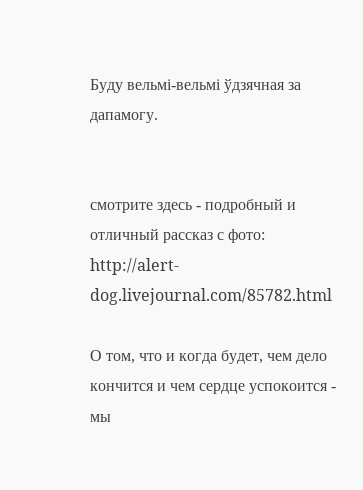Буду вельмі-вельмі ўдзячная за дапамогу.


смотрите здесь - подробный и отличный рассказ с фото:
http://alert-dog.livejournal.com/85782.html

О том, что и когда будет, чем дело кончится и чем сердце успокоится - мы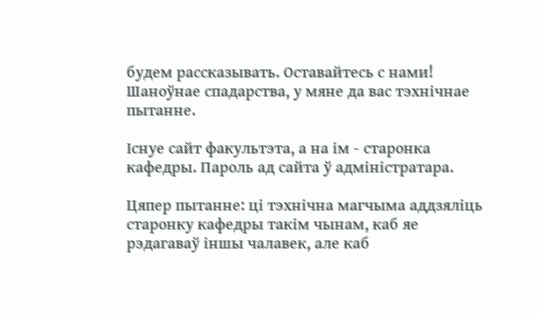будем рассказывать. Оставайтесь с нами!
Шаноўнае спадарства, у мяне да вас тэхнічнае пытанне.

Існуе сайт факультэта, а на ім - старонка кафедры. Пароль ад сайта ў адміністратара.

Цяпер пытанне: ці тэхнічна магчыма аддзяліць старонку кафедры такім чынам, каб яе рэдагаваў іншы чалавек, але каб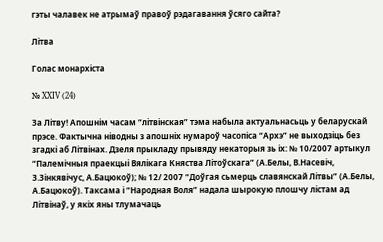гэты чалавек не атрымаў правоў рэдагавання ўсяго сайта?

Літва

Голас монархіста

№ XXIV (24)

За Літву! Апошнім часам “літвінская” тэма набыла актуальнасьць у беларускай прэсе. Фактычна ніводны з апошніх нумароў часопіса “Архэ” не выходзіць без згадкі аб Літвінах. Дзеля прыкладу прывяду некаторыя зь іх: № 10/2007 артыкул “Палемічныя праекцыі Вялікага Княства Літоўскага” (А.Белы, В.Насевіч, З.Зінкявічус, А.Бацюкоў); № 12/ 2007 “Доўгая сьмерць славянскай Літвы” (А.Белы, А.Бацюкоў). Таксама і “Народная Воля” надала шырокую плошчу лістам ад Літвінаў, у якіх яны тлумачаць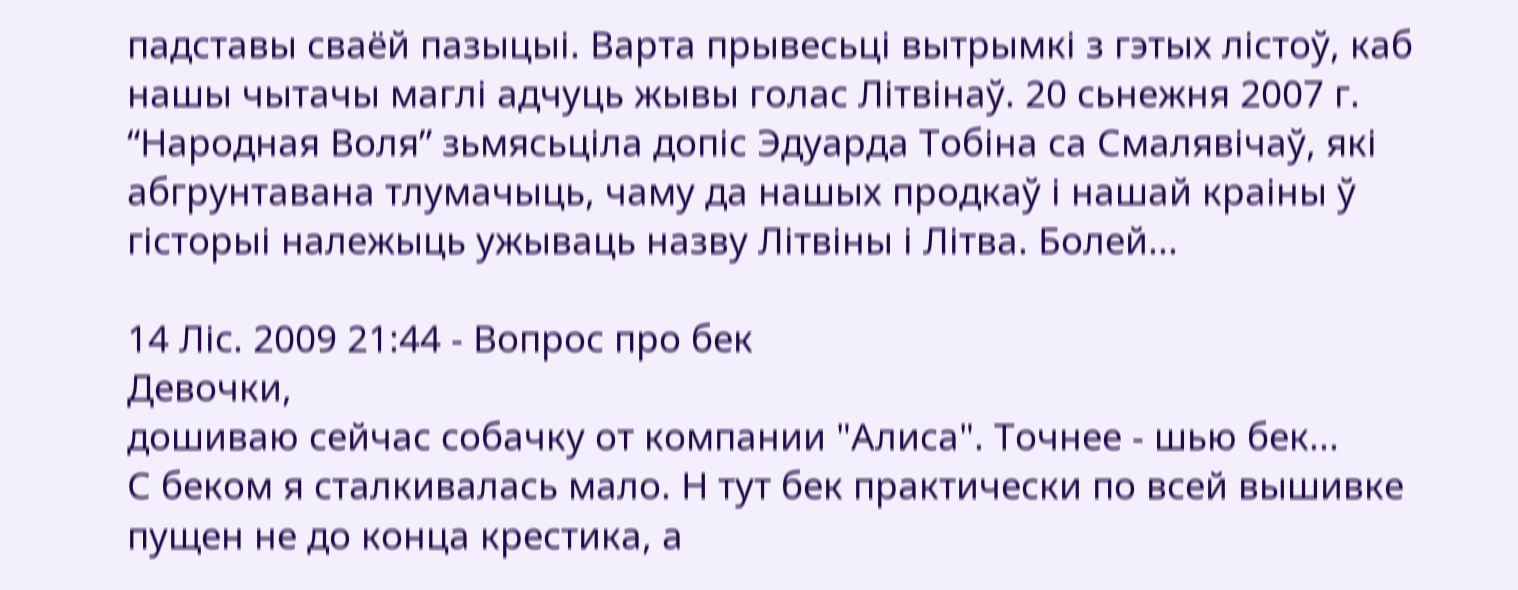падставы сваёй пазыцыі. Варта прывесьці вытрымкі з гэтых лістоў, каб нашы чытачы маглі адчуць жывы голас Літвінаў. 20 сьнежня 2007 г. “Народная Воля” зьмясьціла допіс Эдуарда Тобіна са Смалявічаў, які абгрунтавана тлумачыць, чаму да нашых продкаў і нашай краіны ў гісторыі належыць ужываць назву Літвіны і Літва. Болей...

14 Ліс. 2009 21:44 - Вопрос про бек
Девочки,
дошиваю сейчас собачку от компании "Алиса". Точнее - шью бек...
С беком я сталкивалась мало. Н тут бек практически по всей вышивке пущен не до конца крестика, а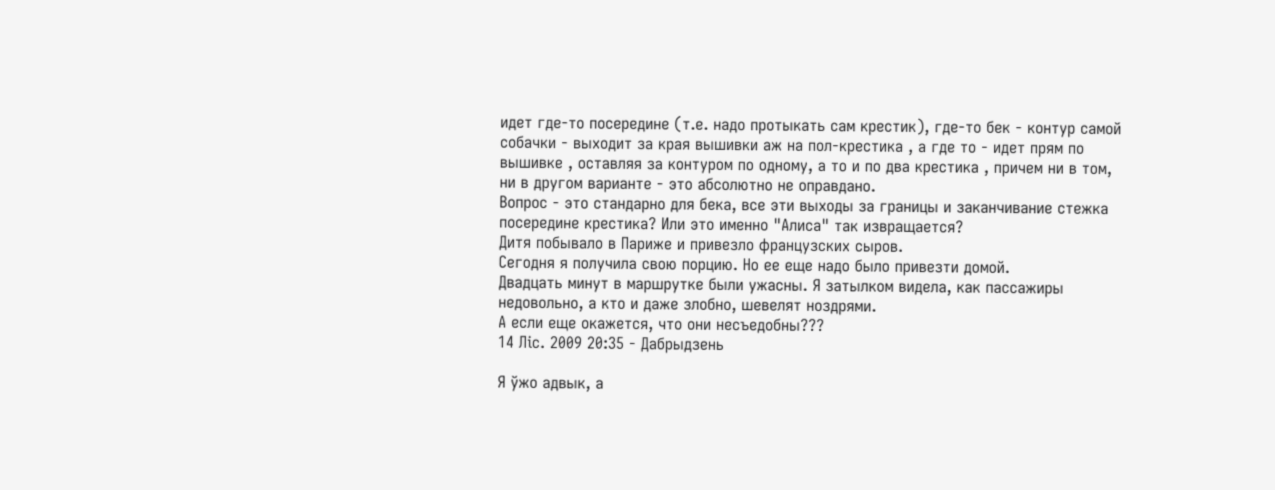идет где-то посередине (т.е. надо протыкать сам крестик), где-то бек - контур самой собачки - выходит за края вышивки аж на пол-крестика , а где то - идет прям по вышивке , оставляя за контуром по одному, а то и по два крестика , причем ни в том, ни в другом варианте - это абсолютно не оправдано.
Вопрос - это стандарно для бека, все эти выходы за границы и заканчивание стежка посередине крестика? Или это именно "Алиса" так извращается?
Дитя побывало в Париже и привезло французских сыров.
Сегодня я получила свою порцию. Но ее еще надо было привезти домой.
Двадцать минут в маршрутке были ужасны. Я затылком видела, как пассажиры недовольно, а кто и даже злобно, шевелят ноздрями.
А если еще окажется, что они несъедобны???
14 Ліс. 2009 20:35 - Дабрыдзень

Я ўжо адвык, а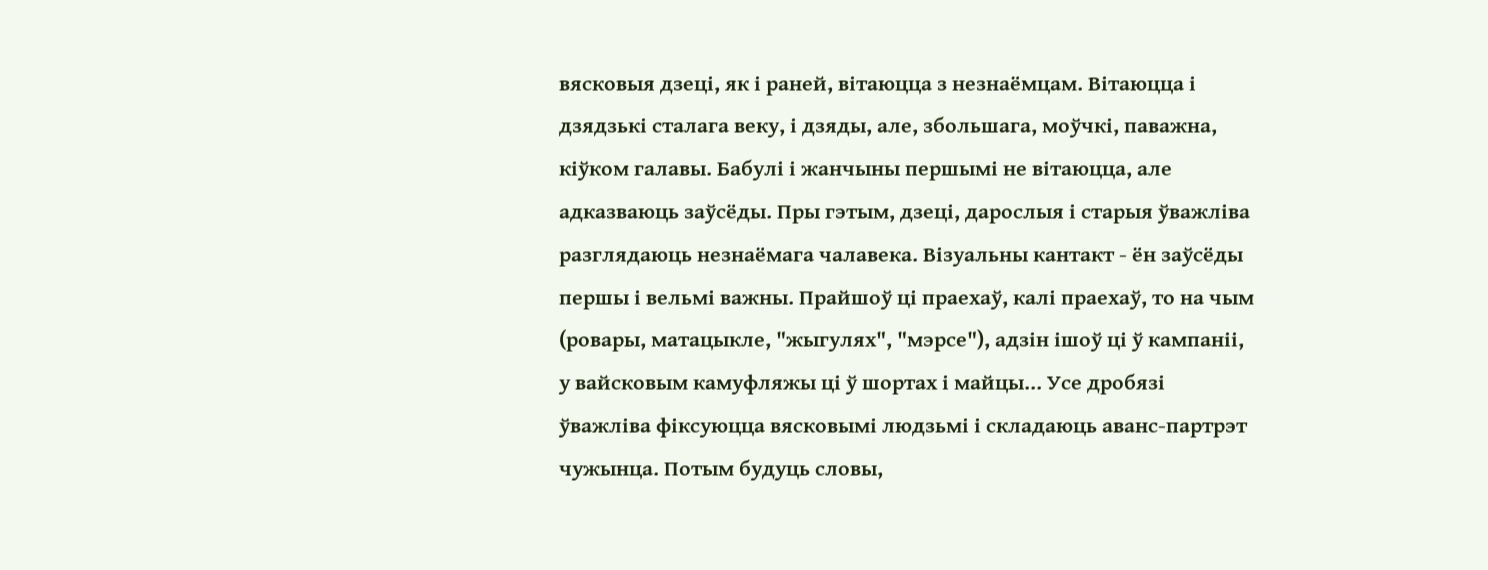вясковыя дзеці, як і раней, вітаюцца з незнаёмцам. Вітаюцца і дзядзькі сталага веку, і дзяды, але, збольшага, моўчкі, паважна, кіўком галавы. Бабулі і жанчыны першымі не вітаюцца, але адказваюць заўсёды. Пры гэтым, дзеці, дарослыя і старыя ўважліва разглядаюць незнаёмага чалавека. Візуальны кантакт - ён заўсёды першы і вельмі важны. Прайшоў ці праехаў, калі праехаў, то на чым (ровары, матацыкле, "жыгулях", "мэрсе"), адзін ішоў ці ў кампаніі, у вайсковым камуфляжы ці ў шортах і майцы... Усе дробязі ўважліва фіксуюцца вясковымі людзьмі і складаюць аванс-партрэт чужынца. Потым будуць словы,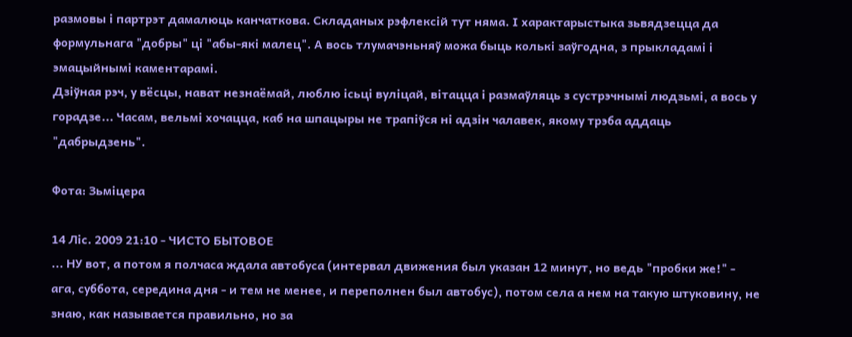размовы і партрэт дамалюць канчаткова. Складаных рэфлексій тут няма. І характарыстыка зьвядзецца да формульнага "добры" ці "абы-які малец". А вось тлумачэньняў можа быць колькі заўгодна, з прыкладамі і эмацыйнымі каментарамі.
Дзіўная рэч, у вёсцы, нават незнаёмай, люблю ісьці вуліцай, вітацца і размаўляць з сустрэчнымі людзьмі, а вось у горадзе... Часам, вельмі хочацца, каб на шпацыры не трапіўся ні адзін чалавек, якому трэба аддаць "дабрыдзень".

Фота: Зьміцера

14 Ліс. 2009 21:10 - ЧИСТО БЫТОВОЕ
... НУ вот, а потом я полчаса ждала автобуса (интервал движения был указан 12 минут, но ведь "пробки же!" - ага, суббота, середина дня - и тем не менее, и переполнен был автобус), потом села а нем на такую штуковину, не знаю, как называется правильно, но за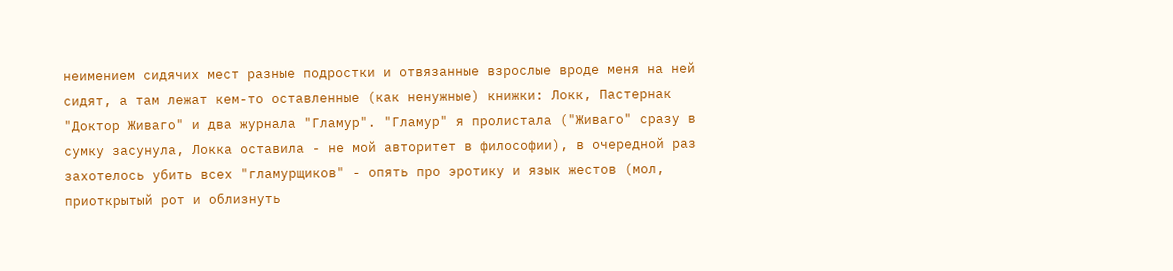неимением сидячих мест разные подростки и отвязанные взрослые вроде меня на ней сидят, а там лежат кем-то оставленные (как ненужные) книжки: Локк, Пастернак "Доктор Живаго" и два журнала "Гламур". "Гламур" я пролистала ("Живаго" сразу в сумку засунула, Локка оставила - не мой авторитет в философии), в очередной раз захотелось убить всех "гламурщиков" - опять про эротику и язык жестов (мол, приоткрытый рот и облизнуть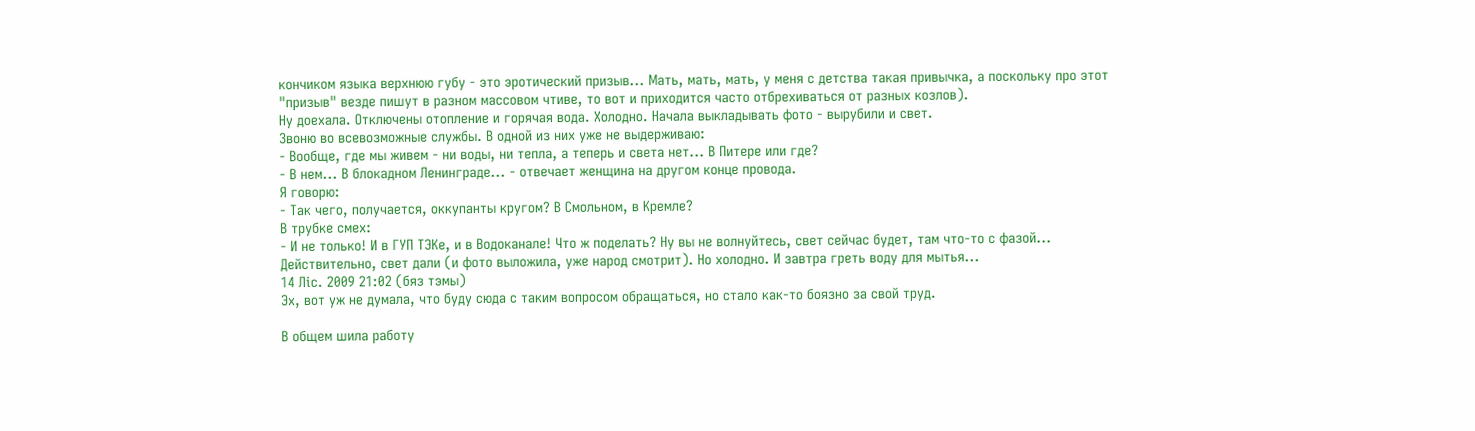кончиком языка верхнюю губу - это эротический призыв... Мать, мать, мать, у меня с детства такая привычка, а поскольку про этот "призыв" везде пишут в разном массовом чтиве, то вот и приходится часто отбрехиваться от разных козлов).
Ну доехала. Отключены отопление и горячая вода. Холодно. Начала выкладывать фото - вырубили и свет.
Звоню во всевозможные службы. В одной из них уже не выдерживаю:
- Вообще, где мы живем - ни воды, ни тепла, а теперь и света нет... В Питере или где?
- В нем... В блокадном Ленинграде... - отвечает женщина на другом конце провода.
Я говорю:
- Так чего, получается, оккупанты кругом? В Смольном, в Кремле?
В трубке смех:
- И не только! И в ГУП ТЭКе, и в Водоканале! Что ж поделать? Ну вы не волнуйтесь, свет сейчас будет, там что-то с фазой...
Действительно, свет дали (и фото выложила, уже народ смотрит). Но холодно. И завтра греть воду для мытья...
14 Ліс. 2009 21:02 (бяз тэмы)
Эх, вот уж не думала, что буду сюда с таким вопросом обращаться, но стало как-то боязно за свой труд.

В общем шила работу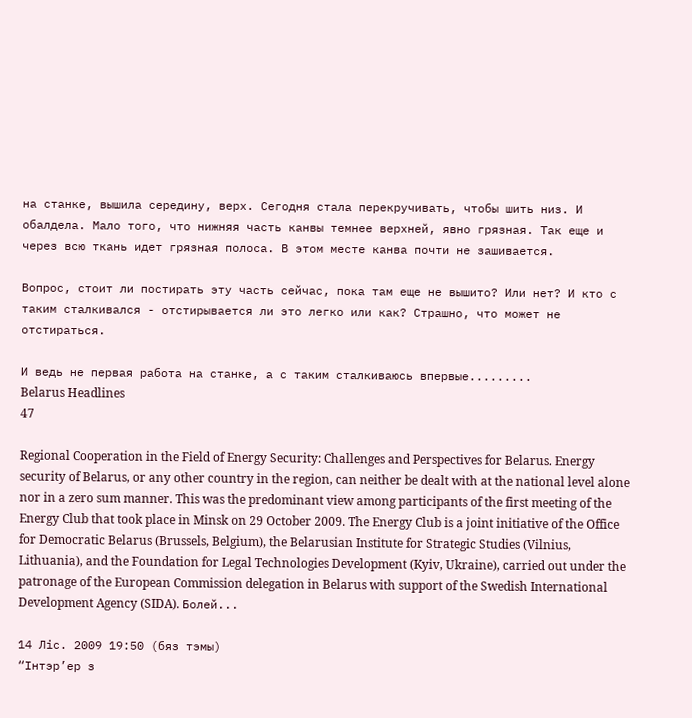на станке, вышила середину, верх. Сегодня стала перекручивать, чтобы шить низ. И обалдела. Мало того, что нижняя часть канвы темнее верхней, явно грязная. Так еще и через всю ткань идет грязная полоса. В этом месте канва почти не зашивается.

Вопрос, стоит ли постирать эту часть сейчас, пока там еще не вышито? Или нет? И кто с таким сталкивался - отстирывается ли это легко или как? Страшно, что может не отстираться.

И ведь не первая работа на станке, а с таким сталкиваюсь впервые.........
Belarus Headlines
47

Regional Cooperation in the Field of Energy Security: Challenges and Perspectives for Belarus. Energy security of Belarus, or any other country in the region, can neither be dealt with at the national level alone nor in a zero sum manner. This was the predominant view among participants of the first meeting of the Energy Club that took place in Minsk on 29 October 2009. The Energy Club is a joint initiative of the Office for Democratic Belarus (Brussels, Belgium), the Belarusian Institute for Strategic Studies (Vilnius, Lithuania), and the Foundation for Legal Technologies Development (Kyiv, Ukraine), carried out under the patronage of the European Commission delegation in Belarus with support of the Swedish International Development Agency (SIDA). Болей...

14 Ліс. 2009 19:50 (бяз тэмы)
“Інтэр’ер з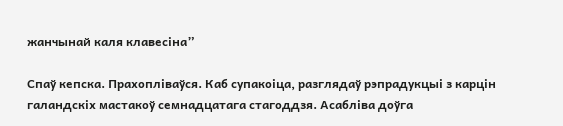жанчынай каля клавесіна”

Спаў кепска. Прахопліваўся. Каб супакоіца, разглядаў рэпрадукцыі з карцін галандскіх мастакоў семнадцатага стагоддзя. Асабліва доўга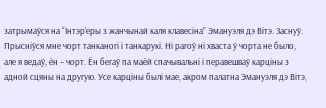затрымаўся на “Інтэр’еры з жанчынай каля клавесіна” Эмануэля дэ Вітэ. Заснуў. Прысніўся мне чорт танканогі і танкарукі. Ні рагоў ні хваста ў чорта не было, але я ведаў, ён – чорт. Ён бегаў па маёй спачывальні і перавешваў карціны з адной сцяны на другую. Усе карціны былі мае, акром палатна Эмануэля дэ Вітэ,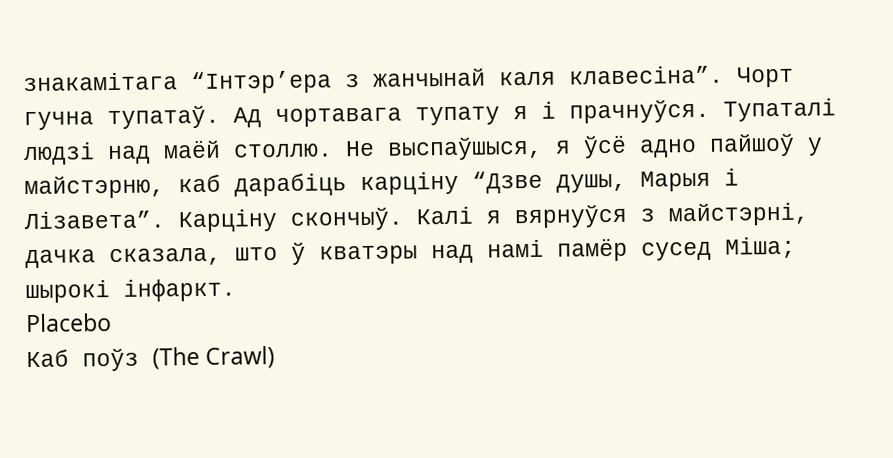знакамітага “Інтэр’ера з жанчынай каля клавесіна”. Чорт гучна тупатаў. Ад чортавага тупату я і прачнуўся. Тупаталі людзі над маёй столлю. Не выспаўшыся, я ўсё адно пайшоў у майстэрню, каб дарабіць карціну “Дзве душы, Марыя і Лізавета”. Карціну скончыў. Калі я вярнуўся з майстэрні, дачка сказала, што ў кватэры над намі памёр сусед Міша; шырокі інфаркт.
Placebo
Каб поўз (The Crawl)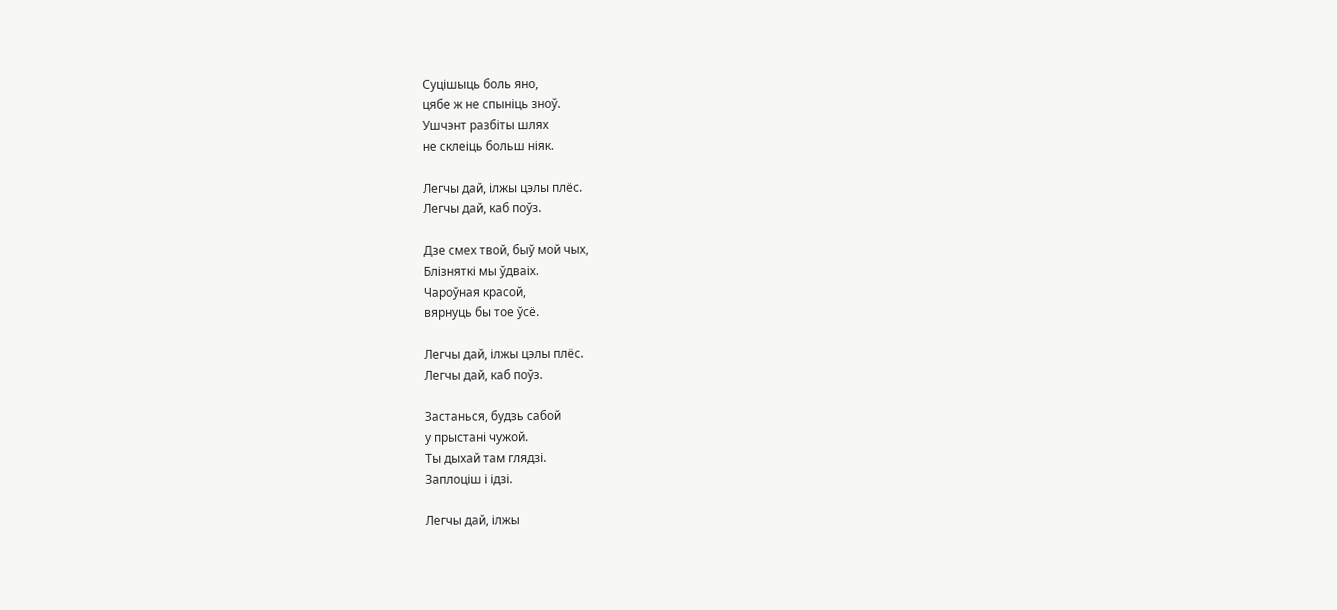Суцішыць боль яно,
цябе ж не спыніць зноў.
Ушчэнт разбіты шлях
не склеіць больш ніяк.

Легчы дай, ілжы цэлы плёс.
Легчы дай, каб поўз.

Дзе смех твой, быў мой чых,
Блізняткі мы ўдваіх.
Чароўная красой,
вярнуць бы тое ўсё.

Легчы дай, ілжы цэлы плёс.
Легчы дай, каб поўз.

Застанься, будзь сабой
у прыстані чужой.
Ты дыхай там глядзі.
Заплоціш і ідзі.

Легчы дай, ілжы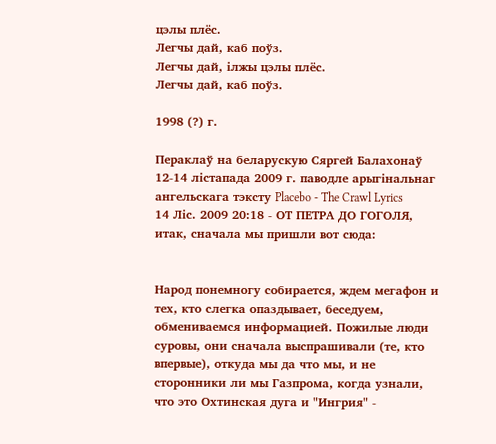цэлы плёс.
Легчы дай, каб поўз.
Легчы дай, ілжы цэлы плёс.
Легчы дай, каб поўз.

1998 (?) г.

Пераклаў на беларускую Сяргей Балахонаў 12-14 лістапада 2009 г. паводле арыгінальнаг ангельскага тэксту Placebo - The Crawl Lyrics
14 Ліс. 2009 20:18 - ОТ ПЕТРА ДО ГОГОЛЯ,
итак, сначала мы пришли вот сюда:


Народ понемногу собирается, ждем мегафон и тех, кто слегка опаздывает, беседуем, обмениваемся информацией. Пожилые люди суровы, они сначала выспрашивали (те, кто впервые), откуда мы да что мы, и не сторонники ли мы Газпрома, когда узнали, что это Охтинская дуга и "Ингрия" -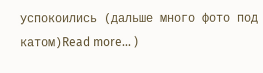успокоились (дальше много фото под катом)Read more... )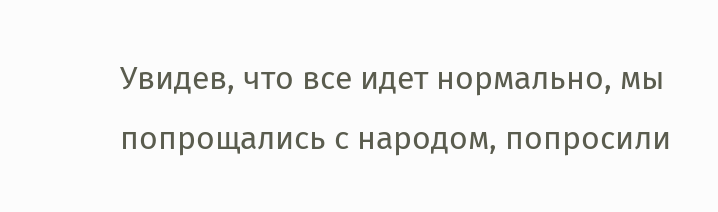Увидев, что все идет нормально, мы попрощались с народом, попросили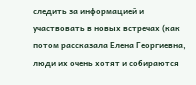следить за информацией и участвовать в новых встречах (как потом рассказала Елена Георгиевна, люди их очень хотят и собираются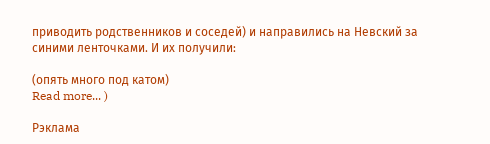приводить родственников и соседей) и направились на Невский за синими ленточками. И их получили:

(опять много под катом)
Read more... )

Рэклама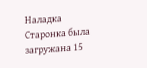Наладка
Старонка была загружана 15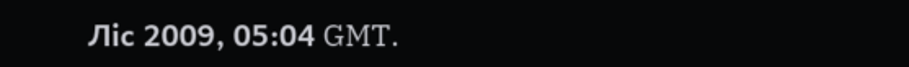Ліс 2009, 05:04 GMT.